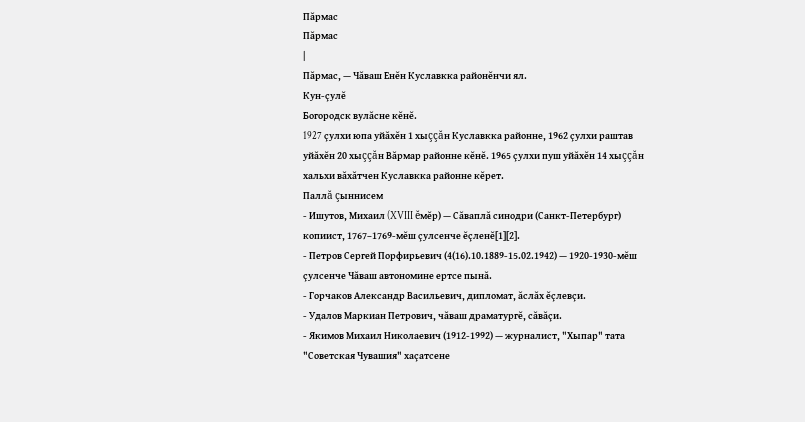Пăрмас
Пăрмас
|
Пăрмас, — Чăваш Енĕн Куславкка районĕнчи ял.
Кун-çулĕ
Богородск вулăсне кĕнĕ.
1927 çулхи юпа уйăхĕн 1 хыççăн Куславкка районне, 1962 çулхи раштав уйăхĕн 20 хыççăн Вăрмар районне кĕнĕ. 1965 çулхи пуш уйăхĕн 14 хыççăн хальхи вăхăтчен Куславкка районне кĕрет.
Паллă çыннисем
- Ишутов, Михаил (XVIII ĕмĕр) — Сăваплă синодри (Санкт-Петербург) копиист, 1767–1769-мĕш çулсенче ĕçленĕ[1][2].
- Петров Сергей Порфирьевич (4(16).10.1889-15.02.1942) — 1920-1930-мĕш çулсенче Чăваш автономине ертсе пынă.
- Горчаков Александр Васильевич, дипломат, ăслăх ĕçлевçи.
- Удалов Маркиан Петрович, чăваш драматургĕ, сăвăçи.
- Якимов Михаил Николаевич (1912-1992) — журналист, "Хыпар" тата "Советская Чувашия" хаçатсене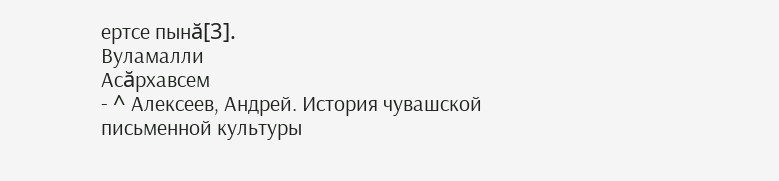ертсе пынă[3].
Вуламалли
Асăрхавсем
- ^ Алексеев, Андрей. История чувашской письменной культуры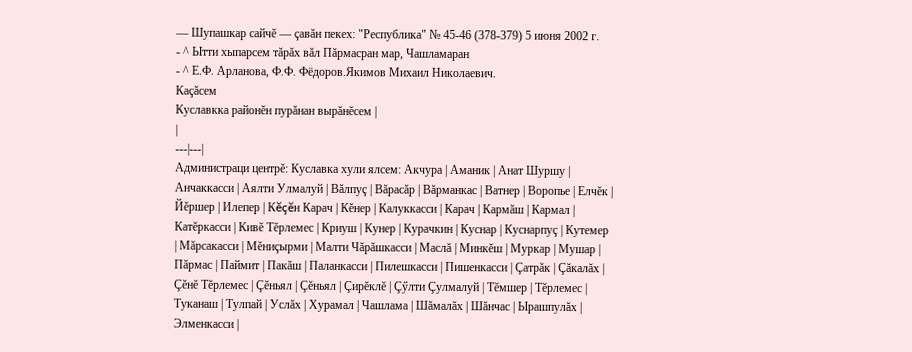— Шупашкар сайчĕ — çавăн пекех: "Республика" № 45-46 (378-379) 5 июня 2002 г.
- ^ Ытти хыпарсем тăрăх вăл Пăрмасран мар, Чашламаран
- ^ Е.Ф. Арланова, Ф.Ф. Фёдоров.Якимов Михаил Николаевич.
Каçăсем
Куславкка районĕн пурăнан вырăнĕсем |
|
---|---|
Администраци центрĕ: Куславка хули ялсем: Акчура | Аманик | Анат Шуршу | Анчаккасси | Аялти Улмалуй | Вăлпуç | Вăрасăр | Вăрманкас | Ватнер | Воропье | Елчĕк | Йĕршер | Илепер | Кĕçĕн Карач | Кĕнер | Калуккасси | Карач | Кармăш | Кармал | Катĕркасси | Кивĕ Тĕрлемес | Криуш | Кунер | Курачкин | Куснар | Куснарпуç | Кутемер | Мăрсакасси | Мĕниçырми | Малти Чăрăшкасси | Маслă | Минкĕш | Муркар | Мушар | Пăрмас | Паймит | Пакăш | Паланкасси | Пилешкасси | Пишенкасси | Çатрăк | Çăкалăх | Çĕнĕ Тĕрлемес | Çĕньял | Çĕньял | Çирĕклĕ | Çӳлти Çулмалуй | Тĕмшер | Тĕрлемес | Туканаш | Тулпай | Услăх | Хурамал | Чашлама | Шăмалăх | Шăнчас | Ырашпулăх | Элменкасси |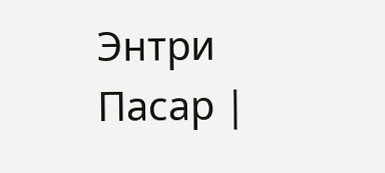Энтри Пасар |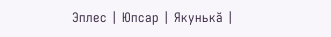Эплес | Юпсар | Якунькă |